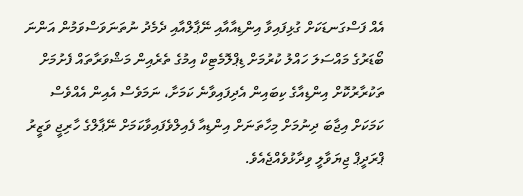އެއް ފަސްގަނޑަކަށް ގުޅިފައިވާ އިންޑިއާއާއި ނޭޕާލްއާއި ދެމެދު ނުތަނަވަސްވަމުން އަންނަ ބޯޑަރުގެ މައްސަލަ ހައްލު ކުރުމަށް ޑިޕްލޮމެޓިކް އިމުގެ ތެރެއިން މަޝްވަރާތައް ފެށުމަށް ތަކުރާރުކޮށް އިންޑިއާގެ ކިބައިން އެދިފައިވާނެ ކަމަށާ، ނަމަވެސް އެއިން އެއްވެސް ކަމަކަށް އިޖާބަ ދިނުމަށް މިހާތަނަށް އިންޑިއާ ފެއިލްވެފައިވާކަމަށް ނޭޕާލްގެ ހާރިޖީ ވަޒީރު ޕްރަދީޕް ޖިޔަވާލީ ވިދާޅުވެއްޖެއެވެ.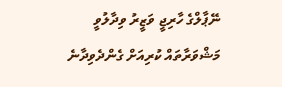ނޭޕާލްގެ ހާރިޖީ ވަޒީރު ވިދާލުވީ މަޝްވަރާތައް ކުރިއަށް ގެންދެވިދާނެ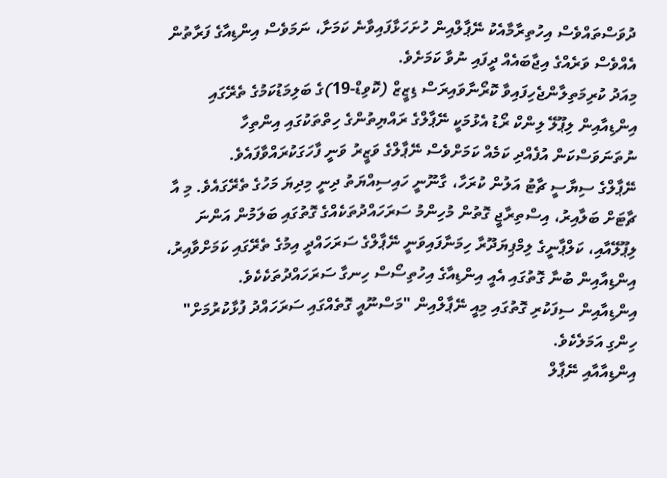ދުވަސްތައްވެސް އިހުތިރާމާއެކު ނޭޕާލްއިން ހުށަހަޅާފައިވާނެ ކަމަށާ، ނަމަވެސް އިންޑިއާގެ ފަރާތުން އެއްވެސް ވަރެއްގެ އިޖާބައެއް ދީފައި ނުވާ ކަމަށެވެ.
މިއަދު ކުރިމަތިލާންޖެހިފައިވާ ކޮރޯނާވައިރަސް ޑިޒީޒް (ކޮވިޑް-19)ގެ ބަލިމަޑުކަމުގެ ތެރޭގައި އިންޑިއާއިން ލިޕޫލޭ ލިންކް ރޯޑު އެޅުމަކީ ނޭޕާލްގެ ރައްޔިތުންގެ ހިތްތަކުގައި އިންތިހާ ނުތަނަވަސްކަން އުފެއްދި ކަމެއް ކަމަށްވެސް ނޭޕާލްގެ ވަޒީރު ވަނީ ފާހަގަކުރައްވާފައެވެ.
ނޭޕާލްގެ ސިޔާސީ ޗާޓު އަލުން ކުރަހާ، ގާނޫނީ ހައިސިއްޔަތު ދިނީ މިދިޔަ މަހުގެ ތެރޭގައެވެ. މި އާ ޗާޓަށް ބަލާއިރު، އިސްތިރާޖީ ގޮތުން މުހިންމު ސަރަހައްދުތަކެއްގެ ގޮތުގައި ބަލަމުން އަންނަ ލިޕޫލޭއާއި، ކަލްޕާނީގެ ލިމްޕިޔަދޫރާ ހިމަނާފައިވަނީ ނޭޕާލްގެ ސަރަހައްދީ އިމުގެ ތެރޭގައި ކަމަށްވާއިރު، އިންޑިއާއިން ބުނާ ގޮތުގައި އެއީ އިންޑިއާގެ އިހުތިސޯސް ހިނގާ ސަރަހައްދުތަކެކެވެ.
އިންޑިއާއިން ސިފަކުރި ގޮތުގައި މިއީ ނޭޕާލްއިން "މަސްނޫއީ ގޮތެއްގައި ސަރަހައްދު ފުޅާކުރުމަށް" ހިންގި އަމަލެކެވެ.
އިންޑިއާއާއި ނޭޕާލް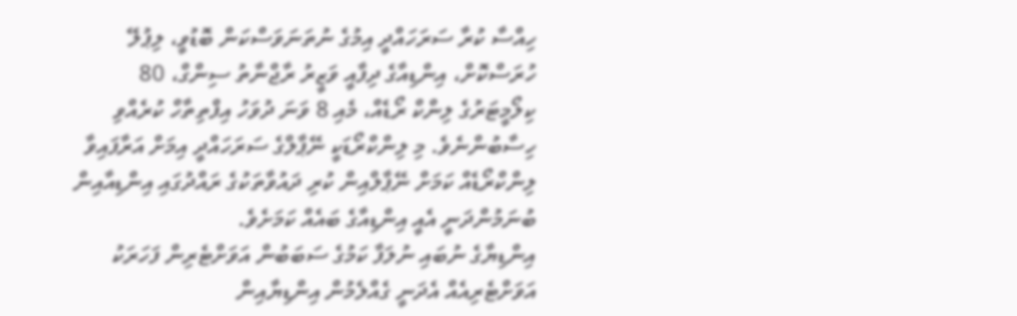ހިއްސާ ކުރާ ސަރަހައްދީ އިމުގެ ނުތަނަވަސްކަން ބޮޑުވީ، ލިޕުލޭ ހުރަސްކޮށް، އިންޑިއާގެ ދިފާއީ ވަޒީރު ރާޖްނާތު ސިންގް، 80 ކިލޯމީޓަރުގެ ލިންކް ރޯޑެއް، މެއި 8 ވަނަ ދުވަހު އިފްތިތާހް ކުރެއްވި ހިސާބުންނެވެ. މި ލިންކްރޯޑަކީ ނޭޕާލްގެ ސަރަހައްދީ އިމަށް އަރާފައިވާ ލިންކްރޯޑެއް ކަމަށް ނޭޕާލްއިން ކުރި ދައުވާތަކުގެ ރައްދުގައި އިންޑިއާއިން ބުނަމުންދަނީ އެއީ އިންޑިއާގެ ބައެއް ކަމަށެވެ.
އިންޑިޔާގެ ނުބައި ނުލަފާ ކަމުގެ ސަބަބުން އަވަށްޓެރިން ފަހަރަކު އަވަށްޓެރިއެއް އެދަނީ ގެއްލެމުން އިންޑިޔާއިން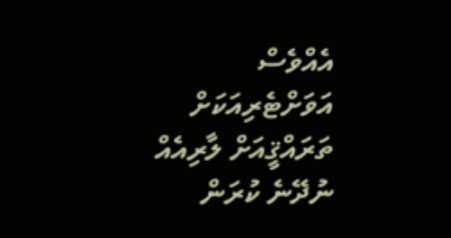އެއްވެސް އަވަށްޓެރިއަކަށް ތަރައްޤީއަށް ލާރިއެއް ނުދޭނެ ކުރަން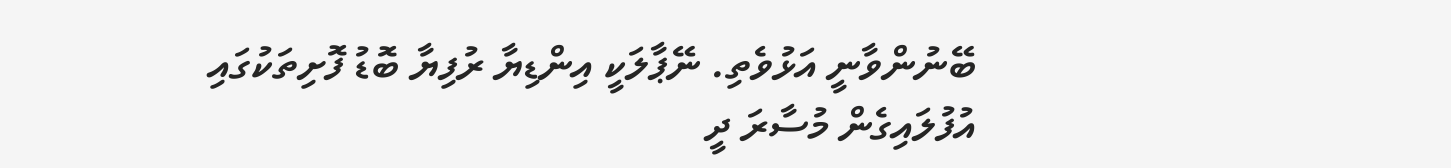ބޭނުންވާނީ އަޅުވެތި. ނޭޕާލަކީ އިންޑިޔާ ރުފިޔާ ބޮޑު ފޮށިތަކުގައި އުފުލައިގެން މުސާރަ ދީ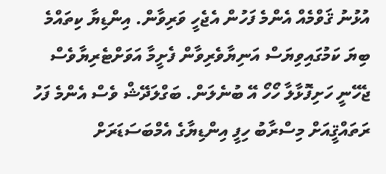އުޅުނު ޤަވްމެއް އެންމެ ފަހުން އެޖެހީ ވަރިވާން. އިންޑިޔާ ކިތައްމެ ބިޔަ ކަމުގައިވިޔަސް އަނިޔާވެރިވާން ފެށީމާ އަވަށްޓެރިޔާވެސް ޖެހޭނީ ހަށިފޮޅާލާ ހޯހޯ އޭ ބުނެލަން. ބަގްލަދޭޝް ވެސް އެންމެ ފަހު ރަތައްޤީއަށް މިސްރާބު ހިފީ އިންޑިޔާގެ އެމްބަސަޑަރަށް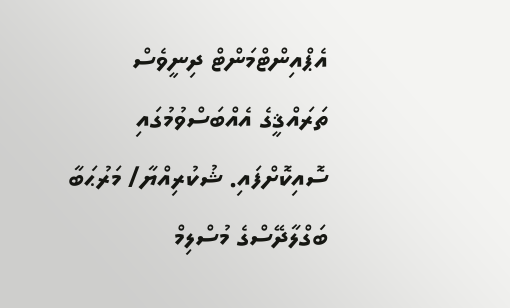އެޕްއިންޓްމަންޓް ދިނީވެސް ތަރައްޤީގެ އެއްބަސްވުމުގައި ސޮއިކޮށްފައި. ޝުކުރިއްޔާ/ މަރުޙަބާ ބަގްލާދޭސްގެ މުސްލިމް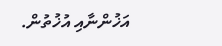އަޚުންނާއި އުޚުތުން.